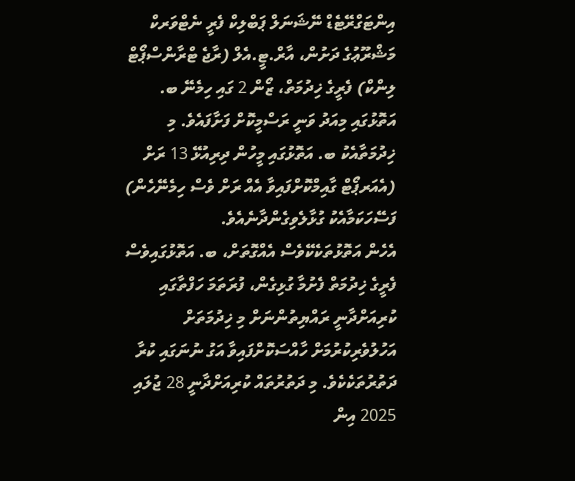އިންޓަގްރޭޓެޑް ނޭޝަނަލް ޕަބްލިކް ފެރީ ނެޓްވަރކް މަޝްރޫޢުގެ ދަށުން، އާރް.ޓީ.އެލް (ރާޖެ ޓްރާންސްޕޯޓް ލިންކް) ފެރީގެ ޚިދުމަތް، ޒޯން 2 ގައި ހިމެނޭ ބ. އަތޮޅުގައި މިއަދު ވަނީ ރަސްމީކޮށް ފަށާފައެވެ. މި ޚިދުމަތާއެކު ބ. އަތޮޅުގައި މީހުން ދިރިއުޅޭ 13 ރަށް (އެއަރޕޯޓް ގާއިމްކޮށްފައިވާ އެއް ރަށް ވެސް ހިމެނޭހެން) ފަސޭހަކަމާއެކު ގުޅާލެވިގެންދާނެއެވެ.
އެހެން އަތޮޅުތަކެކޭވެސް އެއްގޮތަށް، ބ. އަތޮޅުގައިވެސް ފެރީގެ ޚިދުމަތް ފެށުމާ ގުޅިގެން، ފުރަތަމަ ހަފްތާގައި ކުރިއަށްދާނީ ރައްޔިތުންނަށް މި ޚިދުމަތަށް އަހުލުވެރިކުރުމަށް ހާއްސަކޮށްފައިވާ އަގު ނުނަގައި ކުރާ ދަތުރުތަކެކެވެ. މި ދަތުރުތައް ކުރިއަށްދާނީ 28 ޖުލައި 2025 އިން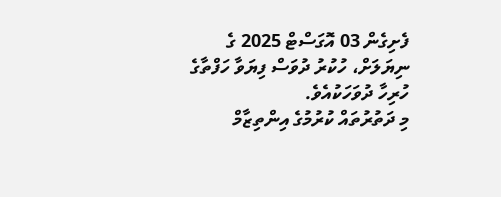ފެށިގެން 03 އޮގަސްޓް 2025 ގެ ނިޔަލަށް، ހުކުރު ދުވަސް ފިޔަވާ ހަފްތާގެ ހުރިހާ ދުވަހަކުއެވެ.
މި ދަތުރުތައް ކުރުމުގެ އިންތިޒާމް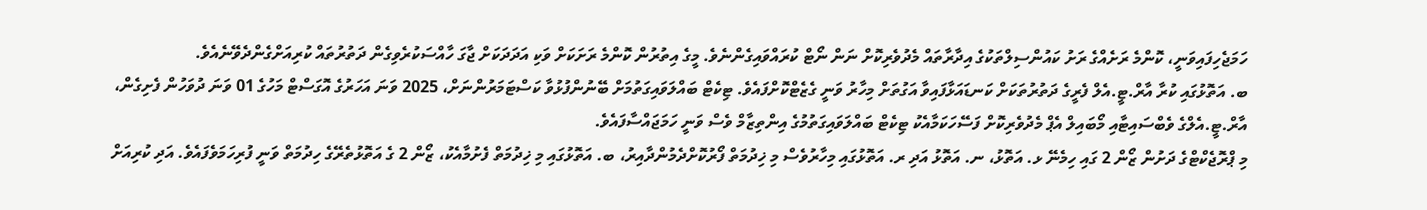ހަމަޖެހިފައިވަނީ، ކޮންމެ ރަށެއްގެ ރަށު ކައުންސިލްތަކުގެ އިދާރާތައް މެދުވެރިކޮށް ނަން ނޯޓް ކުރައްވައިގެންނެވެ. މީގެ އިތުރުން ކޮންމެ ރަށަކަށް ވަކި އަދަދަކަށް ޖާގަ ހާއްސަކުރެވިގެން ދަތުރުތައް ކުރިއަށްގެންދެވޭނެއެވެ.
ބ. އަތޮޅުގައި ކުރާ އާރް.ޓީ.އެލް ފެރީގެ ދަތުރުތަކަށް ކަނޑައަޅާފައިވާ އަގުތަށް މިހާރު ވަނީ ގެޒެޓްކޮށްފައެވެ. ޓިކެޓް ބައްލަވައިގަތުމަށް ބޭނުންފުޅުވާ ކަސްޓަމަރުންނަށް، 2025 ވަނަ އަހަރުގެ އޮގަސްޓް މަހުގެ 01 ވަނަ ދުވަހުން ފެށިގެން، އާރް.ޓީ.އެލްގެ ވެބްސައިޓާއި މޯބައިލް އެޕް މެދުވެރިކޮށް ފަސޭހަކަމާއެކު ޓިކެޓް ބައްލަވައިގަތުމުގެ އިންތިޒާމް ވެސް ވަނީ ހަމަޖައްސާފައެވެ.
މި ޕްރޮޖެކްޓްގެ ދަށުން ޒޯން 2 ގައި ހިމެނޭ ޅ. އަތޮޅު، ނ. އަތޮޅު އަދި ރ. އަތޮޅުގައި މިހާރުވެސް މި ޚިދުމަތް ފޯރުކޮށްދެމުންދާއިރު، ބ. އަތޮޅުގައި މި ޚިދުމަތް ފެށުމާއެކު، ޒޯން 2 ގެ އަތޮޅުތެރޭގެ ހިދުމަތް ވަނީ ފުރިހަމަވެފައެވެ. އަދި ކުރިއަށް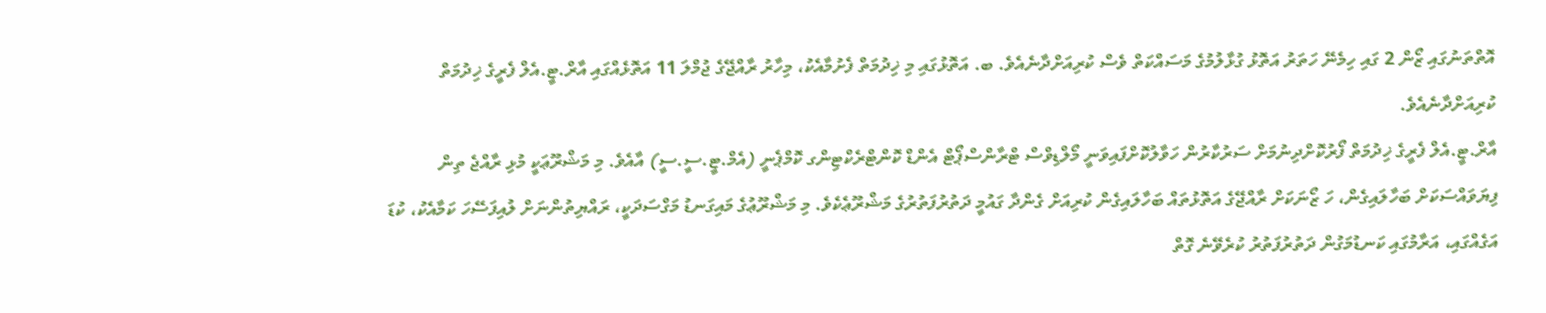އޮތްތަނުގައި ޒޯން 2 ގައި ހިމެނޭ ހަތަރު އަތޮޅު ގުޅާލުމުގެ މަސައްކަތް ވެސް ކުރިއަށްދާނެއެވެ. ބ. އަތޮޅުގައި މި ޚިދުމަތް ފެށުމާއެކު، މިހާރު ރާއްޖޭގެ ޖުމްލަ 11 އަތޮޅެއްގައި އާރް.ޓީ.އެލް ފެރީގެ ޚިދުމަތް ކުރިއަށްދާނެއެވެ.
އާރް.ޓީ.އެލް ފެރީގެ ޚިދުމަތް ފޯރުކޮށްދިނުމަށް ސަރުކާރުން ހަވާލުކޮށްފައިވަނީ މޯލްޑިވްސް ޓްރާންސްޕޯޓް އެންޑް ކޮންޓްރެކްޓިންގ ކޮމްޕެނީ (އެމް.ޓީ.ސީ.ސީ) އާއެވެ. މި މަޝްރޫޢަކީ މުޅި ރާއްޖެ ތިން ފިޔަވައްސަކަށް ބަހާލައިގެން، ހަ ޒޯނަކަށް ރާއްޖޭގެ އަތޮޅުތައް ބަހާލައިގެން ކުރިއަށް ގެންދާ ގައުމީ ދަތުރުފަތުރުގެ މަޝްރޫޢެކެވެ. މި މަޝްރޫޢުގެ މައިގަނޑު މަގްސަދަކީ، ރައްޔިތުންނަށް ލުއިފަސޭހަ ކަމާއެކު، ކުޑަ އަގެއްގައި، އަރާމުގައި ކަނޑުމަގުން ދަތުރުފަތުރު ކުރެވޭނެ ގޮތް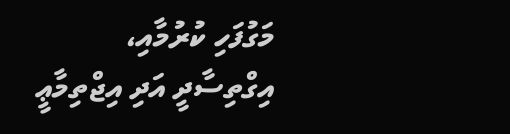މަގުފަހި ކުރުމާއި، އިގްތިސާދީ އަދި އިޖްތިމާޢީ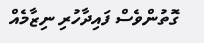ގޮތުންވެސް ފައިދާހުރި ނިޒާމެއް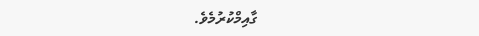ގާއިމްކުރުމެވެ.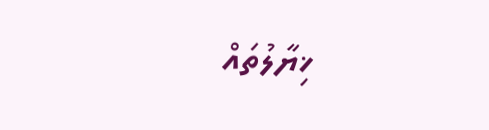ޚިޔާލުތައް